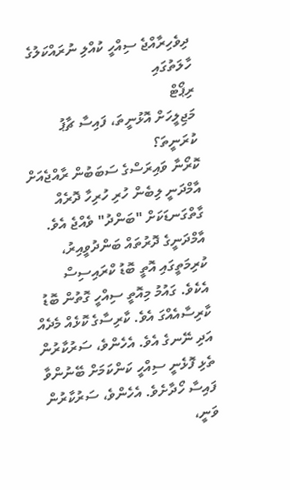ދިވެހިރާއްޖެ ސިއްހީ ކުއްލި ނުރައްކަލުގެ ހާލަތުގައި
ރިޕޯޓް
މަޖިލީހަށް އޮޅުނީތަ، ފައިސާ ޗާޕު ކުރަނީތަ؟
ކޮރޯނާ ވައިރަސްގެ ސަބަބުން ރާއްޖެއަށް އާމްދަނީ ލިބެން ހުރި ހުރިހާ ދޮރެއް ގާތްގަނޑަކަށް "ބަންދު" ވެއްޖެ އެވެ. އާމްދަނީގެ ދޮރުތައް ބަންދުވީއިރު، ކުރިމަތީގައި އޮތީ ބޮޑު ކްރައިސިސް އެކެވެ. ގައުމު މިއޮތީ ސިއްހީ ގޮތުން ބޮޑު ކާރިސާއެއްގަ އެވެ. ކާރިސާގެ ކޮޅެއް މެދެއް އަދި ނޭނގެ އެވެ. އެހެންވެ، ސަރުކާރުން ތެޅި ފޮޅެނީ ސިއްހީ ކަންކަމަށް ބޭނުންވާ ފައިސާ ހޯދާށެވެ. އެހެންވެ، ސަރުކާރުން ވަނީ،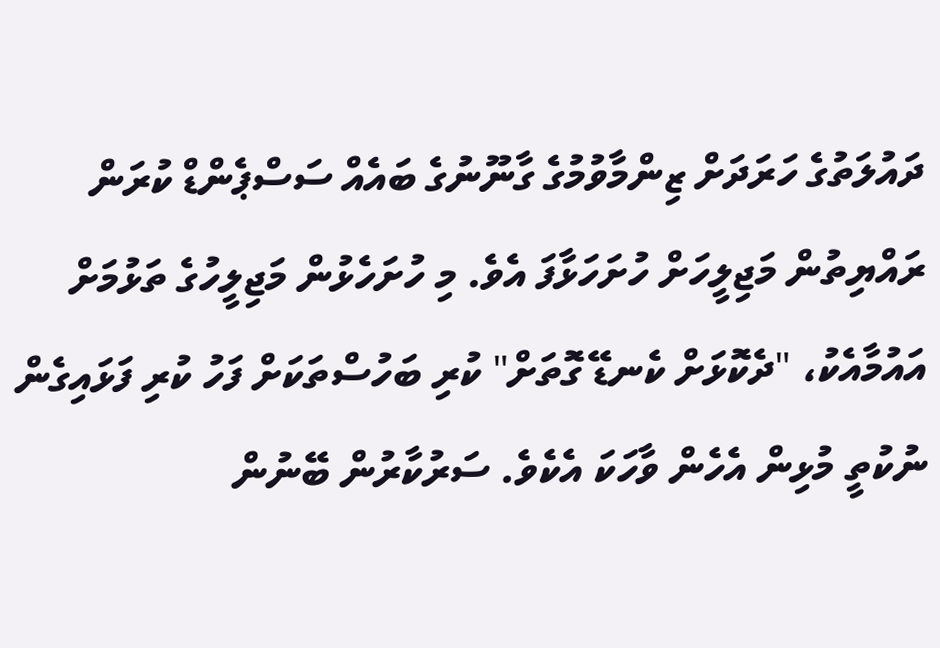ދައުލަތުގެ ހަރަދަށް ޒިންމާވުމުގެ ގާނޫނުގެ ބައެއް ސަސްޕެންޑް ކުރަން ރައްޔިތުން މަޖިލީހަށް ހުށަހަޅާފަ އެވެ. މި ހުށަހެޅުން މަޖިލީހުގެ ތަޅުމަށް އައުމާއެކު، "ދެކޮޅަށް ކެނޑޭ ގޮތަށް" ކުރި ބަހުސްތަކަށް ފަހު ކުރި ފަޅައިގެން ނުކުތީ މުޅިން އެހެން ވާހަކަ އެކެވެ. ސަރުކާރުން ބޭނުން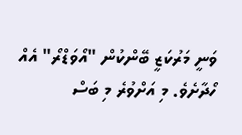ވަނީ މަރުކަޒީ ބޭންކުން "އޯވަޑްރޯ" އެއް ހޯދާށެވެ. މި އަށްވުރެ މި ބަސް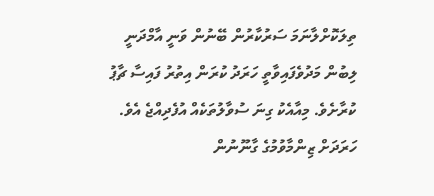ތިލަކޮށްލާނަމަ ސަރުކާރުން ބޭނުން ވަނީ އާމްދަނީ ލިބުން މަދުވެފައިވާތީ ހަރަދު ކުރަން އިތުރު ފައިސާ ޗާޕު ކުރާށެވެ. މިއާއެކު ގިނަ ސުވާލުތަކެއް އުފެދިއްޖެ އެވެ.
ހަރަދަށް ޒިންމާވުމުގެ ގާނޫނުން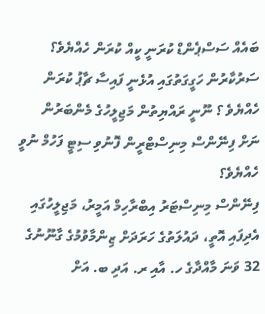ބައެއް ސަސްޕެންޑް ކުރަނީ ކީއް ކުރަން ހެއްޔެވެ؟ ސަރުކާރުން ހަގީގަތުގައި އުޅެނީ ފައިސާ ޗާޕު ކުރަން ހެއްޔެވެ ؟ ނޫނީ ރައްޔިތުން މަޖިލީހުގެ މެންބަރުން ނަށް ފިނޭންސް މިނިސްޓްރީން ފޮނުވި ސިޓީ ފަހުމް ނުވީ ހެއްޔެވެ؟
ފިނޭންސް މިނިސްޓަރު އިބްރާހިމް އަމީރު، މަޖިލީހުގައި އެދިފައި އޮތީ، ދައުލަތުގެ ހަރަދަށް ޒިންމާވުމުގެ ގާނޫނުގެ 32 ވަނަ މާއްދާގެ ހ. އާއި ރ. އަދި ބ. އަށް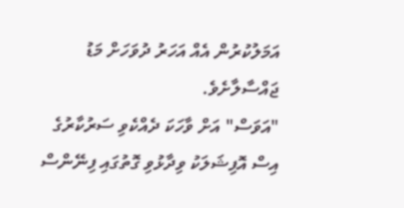އަމަލުކުރުން އެއް އަހަރު ދުވަހަށް މަޑު ޖައްސާލާށެވެ.
"އަވަސް" އަށް ވާހަކަ ދެއްކެވި ސަރުކާރުގެ އިސް އޮފިޝަލަކު ވިދާޅުވި ގޮތުގައި ފިނޭންސް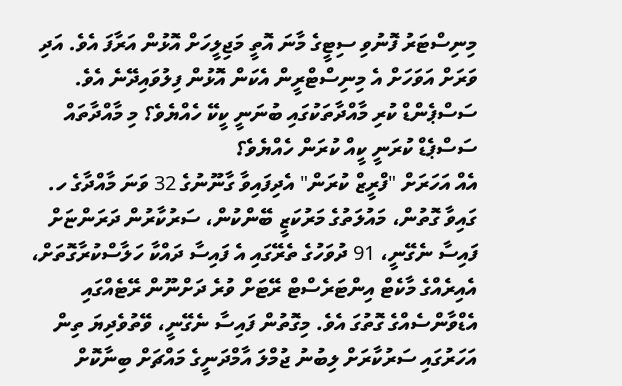މިނިސްޓަރު ފޮނުވި ސިޓީގެ މާނަ އޮތީ މަޖިލީހަށް އޮޅުން އަރާފަ އެވެ. އަދި ވަރަށް އަވަހަށް އެ މިނިސްޓްރީން އެކަން އޮޅުން ފިލުވައިދޭނެ އެވެ. ސަސްޕެންޑް ކުރި މާއްދާތަކުގައި ބުނަނީ ކީކޭ ހެއްޔެވެ؟ މި މާއްދާތައް ސަސްޕެޑް ކުރަނީ ކީއް ކުރަން ހެއްޔެވެ؟
އެއް އަހަރަށް "ފްރީޒް ކުރަން" އެދިފައިވާ ގާނޫނުގެ 32 ވަނަ މާއްދާގެ ހ. ގައިވާ ގޮތުން، މައުލަތުގެ މަރުކަޒީ ބޭންކުން، ސަރުކާރުން ދަރަންޏަށް ފައިސާ ނެގޭނީ، 91 ދުވަހުގެ ތެރޭގައި އެ ފައިސާ ދައްކާ ހަލާސްކުރާގޮތަށް، އެއިރެއްގެ މާކެޓް އިންޓަރެސްޓް ރޭޓަށް ވުރެ ދަށްނޫން ރޭޓެއްގައި އެޑްވާންސެއްގެ ގޮތުގަ އެވެ. މިގޮތުން ފައިސާ ނެގޭނީ، ވޭތުވެދިޔަ ތިން އަހަރުގައި ސަރުކާރަށް ލިބުނު ޖުމްލަ އާމްދަނީގެ މައްޗަށް ބިނާކޮށް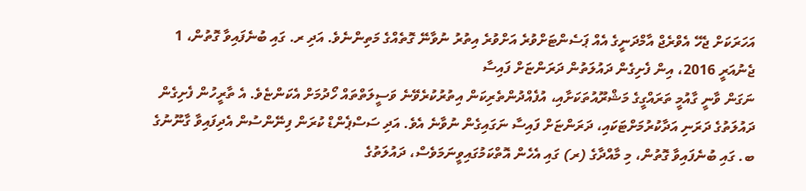އަހަރަކަށް ޖެހޭ އެވްރެޖް އާމްދަނީގެ އެއް ޕަސެންޓަށްވުރެ އަށްވުރެ އިތުރު ނުވާނޭ ގޮތެއްގެ މަތިންނެވެ. އަދި ރ. ގައި ބުނެފައިވާ ގޮތުން، 1 ޖެނުއަރީ 2016، އިން ފެށިގެން ދައުލަތުން ދަރަންޏަށް ފައިސާ
ނަގަން ވާނީ ގާއުމީ ތަރައްގީގެ މަޝްރޫއުތަކަށާއި، އުފެއްދުންތެރިކަން އިތުރުކުރެވޭނެ ވަސީލަތްތައް ހޯދުމަށް އެކަންޏެވެ. އެ ތާރީހުން ފެށިގެން ދައުލަތުގެ ދަރަނި އަދާކުރުމަށްޓަކައި، ދަރަންޏަށް ފައިސާ ނަގައިގެން ނުވާނެ އެވެ. އަދި ސަސްޕެންޑް ކުރަން ފިނޭންސުން އެދިފައިވާ ގާނޫނުގެ ބ. ގައި ބުނެފައިވާ ގޮތުން، މި މާއްދާގެ (ރ) ގައި އެހެން އޮތްކަމުގައިވީނަމަވެސް، ދައުލަތުގެ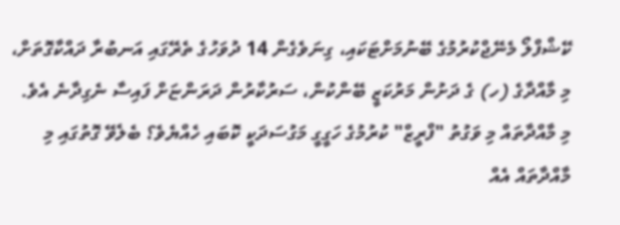ކޭޝްފްލޯ މެނޭޖްކުރުމުގެ ބޭނުމަށްޓަކައި، ގިނަވެގެން 14 ދުވަހުގެ ތެރޭގައި އަނބުރާ ދައްކާގޮތަށް، މި މާއްދާގެ (ހ) ގެ ދަށުން މަރުކަޒީ ބޭންކުން، ސަރުކާރުން ދަރަންޏަށް ފައިސާ ނެގިދާނެ އެވެ.
މި މާއްދާތައް މި ވަގުތު "ފްރީޒް" ކުރުމުގެ ހަގީގީ މަގުސަދަކީ ކޮބައި ހެއްޔެވެ؟ ބެލެވޭ ގޮތުގައި މި މާއްދާތައް އެއް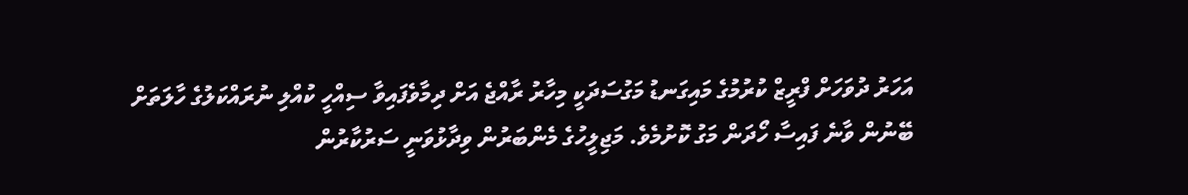އަހަރު ދުވަހަށް ފްރީޒް ކުރުމުގެ މައިގަނޑު މަގުސަދަކީ މިހާރު ރާއްޖެ އަށް ދިމާވެފައިވާ ސިއްހީ ކުއްލި ނުރައްކަލުގެ ހާލަތަށް ބޭނުން ވާނެ ފައިސާ ހޯދަން މަގު ކޮށުމެވެ. މަޖިލީހުގެ މެންބަރުން ވިދާޅުވަނީ ސަރުކާރުން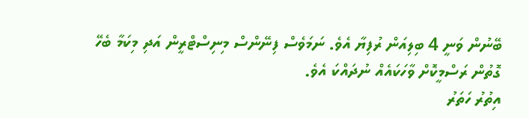ބޭނުން ވަނީ 4 ބިލިއަން ރުފިޔާ އެވެ. ނަމަވެސް ފިނޭންސް މިނިސްޓްރީން އަދި މިކަމާ ބެހޭ ގޮތުން ރަސްމީކޮށް ވާހަކައެއް ނުދައްކަ އެވެ.
އިތުރު ހަތަރު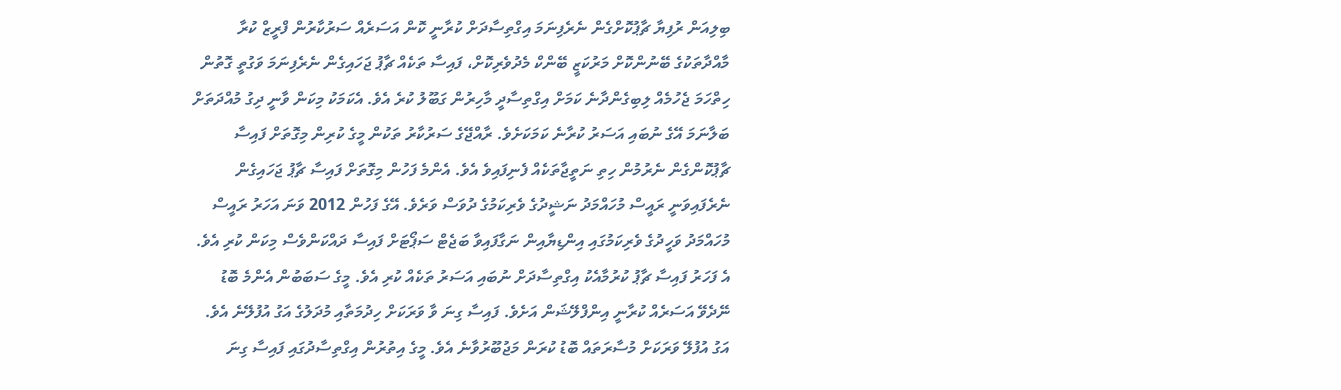ބިލިއަން ރުފިޔާ ޗާޕުކޮށްގެން ނެރެފިނަމަ އިގްތިސާދަށް ކުރާނީ ކޮން އަސަރެއް ސަރުކާރުން ފްރީޒް ކުރާ މާއްދާތަކުގެ ބޭނުންކޮށް މަރުކަޒީ ބޭންކް މެދުވެރިކޮށް، ފައިސާ ތަކެއް ޗާޕު ޖަހައިގެން ނެރެފިނަމަ ވަގުތީ ގޮތުން ހިތްހަމަ ޖެހުމެއް ލިބިގެންދާނެ ކަމަށް އިގްތިސާދީ މާހިރުން ގަބޫލު ކުރެ އެވެ. އެކަމަކު މިކަން ވާނީ ދިގު މުއްދަތަށް ބަލާނަމަ އޭގެ ނުބައި އަސަރު ކުރާނެ ކަމަކަށެވެ. ރާއްޖޭގެ ސަރުކާރު ތަކުން މީގެ ކުރިން މިގޮތަށް ފައިސާ ޗާޕުކޮންގެން ނެރުމުން ހިތި ނަތީޖާތަކެއް ފެނިފައިވެ އެވެ. އެންމެ ފަހުން މިގޮތަށް ފައިސާ ޗާޕު ޖަހައިގެން ނެރެފައިވަނީ ރައީސް މުހައްމަދު ނަޝީދުގެ ވެރިކަމުގެ ދުވަސް ވަރެވެ. އޭގެ ފަހުން 2012 ވަނަ އަހަރު ރައީސް މުހައްމަދު ވަހީދުގެ ވެރިކަމުގައި އިންޑިޔާއިން ނަގާފައިވާ ބަޖެޓް ސަޕޯޓަށް ފައިސާ ދައްކަންވެސް މިކަން ކުރި އެވެ.
އެ ފަހަރު ފައިސާ ޗާޕު ކުރުމާއެކު އިގްތިސާދަށް ނުބައި އަސަރު ތަކެއް ކުރި އެވެ. މީގެ ސަބަބުން އެންމެ ބޮޑު ނޭދެވޭ އަސަރެއް ކުރާނީ އިންފްލޭޝަން އަށެވެ. ފައިސާ ގިނަ ވާ ވަރަކަށް ހިދުމަތާއި މުދަލުގެ އަގު އުފުލޭނެ އެވެ. އަގު އުފުލޭ ވަރަކަށް މުސާރަތައް ބޮޑު ކުރަން މަޖުބޫރުވާނެ އެވެ. މީގެ އިތުރުން އިގްތިސާދުގައި ފައިސާ ގިނަ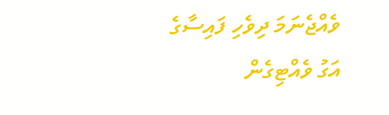ވެއްޖެނަމަ ދިވެހި ފައިސާގެ އަގު ވެއްޓިގެން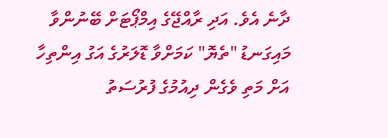ދާނެ އެވެ. އަދި ރާއްޖޭގެ އިމްޕޯޓަށް ބޭނުންވާ މައިގަނޑު "ތެޔޮ" ކަމަށްވާ ޑޮލަރުގެ އަގު އިންތިހާ އަށް މަތި ވެގެން ދިއުމުގެ ފުރުސަތު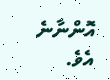އޮންނާނެ އެވެ.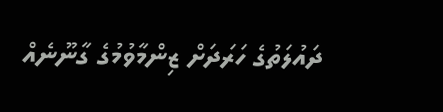ދައުލަތުގެ ހަރަދަށް ޒިންމާވުމުގެ ގާނޫނެއް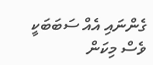ގެންނައި އެއް ސަބަބަކީ ވެސް މިކަން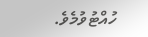ހުއްޓުވުމެވެ.